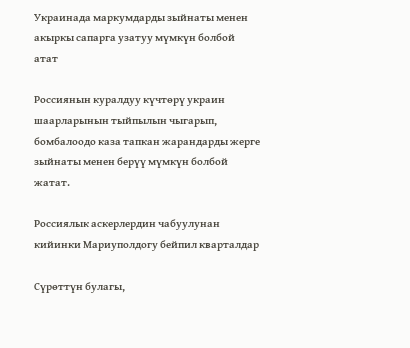Украинада маркумдарды зыйнаты менен акыркы сапарга узатуу мүмкүн болбой атат

Россиянын куралдуу күчтөрү украин шаарларынын тыйпылын чыгарып, бомбалоодо каза тапкан жарандарды жерге зыйнаты менен берүү мүмкүн болбой жатат.

Россиялык аскерлердин чабуулунан кийинки Мариуполдогу бейпил кварталдар

Сүрөттүн булагы,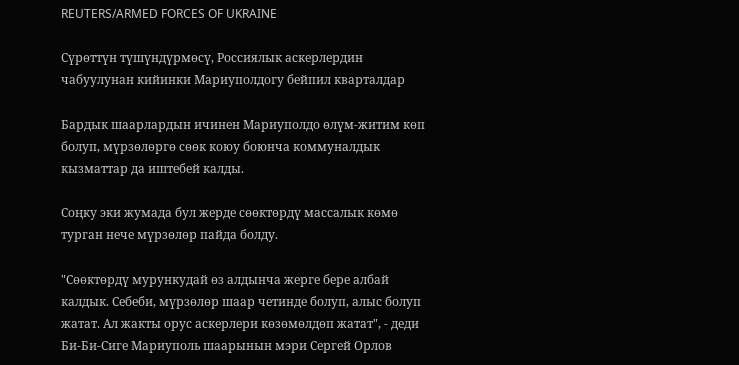REUTERS/ARMED FORCES OF UKRAINE

Сүрөттүн түшүндүрмөсү, Россиялык аскерлердин чабуулунан кийинки Мариуполдогу бейпил кварталдар

Бардык шаарлардын ичинен Мариуполдо өлүм-житим көп болуп, мүрзөлөргө сөөк коюу боюнча коммуналдык кызматтар да иштебей калды.

Соңку эки жумада бул жерде сөөктөрдү массалык көмө турган нече мүрзөлөр пайда болду.

"Сөөктөрдү мурункудай өз алдынча жерге бере албай калдык. Себеби, мүрзөлөр шаар четинде болуп, алыс болуп жатат. Ал жакты орус аскерлери көзөмөлдөп жатат", - деди Би-Би-Сиге Мариуполь шаарынын мэри Сергей Орлов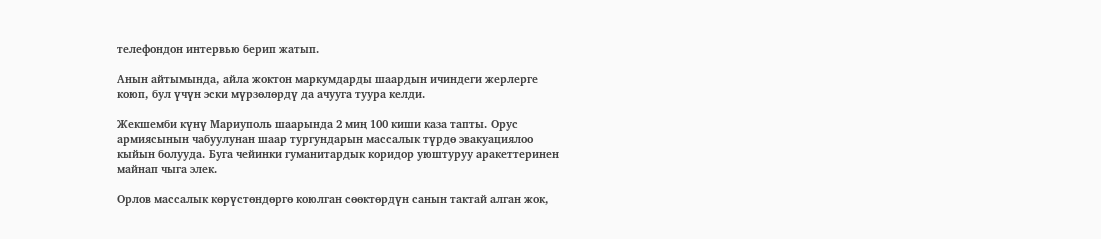телефондон интервью берип жатып.

Анын айтымында, айла жоктон маркумдарды шаардын ичиндеги жерлерге коюп, бул үчүн эски мүрзөлөрдү да ачууга туура келди.

Жекшемби күнү Мариуполь шаарында 2 миң 100 киши каза тапты. Орус армиясынын чабуулунан шаар тургундарын массалык түрдө эвакуациялоо кыйын болууда. Буга чейинки гуманитардык коридор уюштуруу аракеттеринен майнап чыга элек.

Орлов массалык көрүстөндөргө коюлган сөөктөрдүн санын тактай алган жок,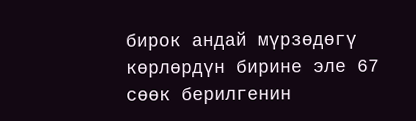бирок андай мүрзөдөгү көрлөрдүн бирине эле 67 сөөк берилгенин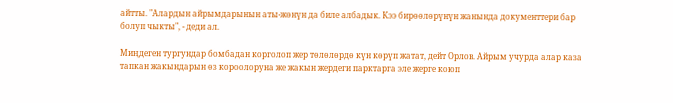айтты. "Алардын айрымдарынын аты-жөнүн да биле албадык. Кээ бирөөлөрүнүн жанында документтери бар болуп чыкты", - деди ал.

Миңдеген тургундар бомбадан корголоп жер төлөлөрдө күн көрүп жатат, дейт Орлов. Айрым учурда алар каза тапкан жакындарын өз короолоруна же жакын жердеги парктарга эле жерге коюп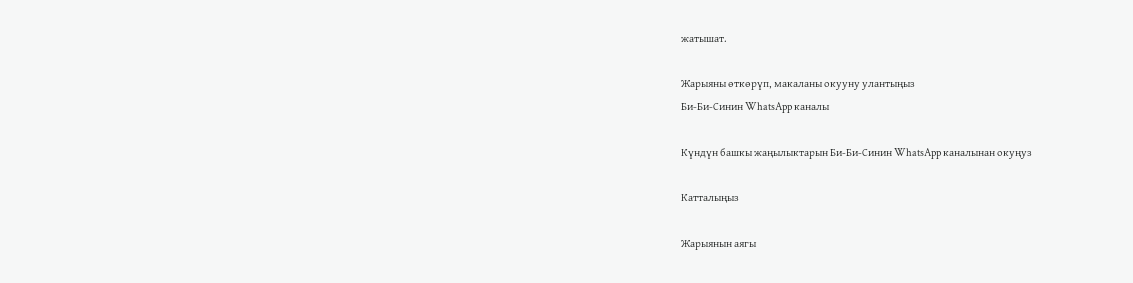жатышат.

Жарыяны өткөрүп, макаланы окууну улантыңыз
Би-Би-Синин WhatsApp каналы

Күндүн башкы жаңылыктарын Би-Би-Синин WhatsApp каналынан окуңуз

Катталыңыз

Жарыянын аягы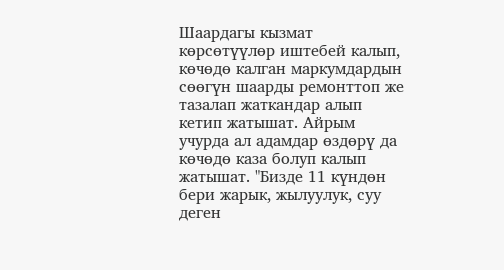Шаардагы кызмат көрсөтүүлөр иштебей калып, көчөдө калган маркумдардын сөөгүн шаарды ремонттоп же тазалап жаткандар алып кетип жатышат. Айрым учурда ал адамдар өздөрү да көчөдө каза болуп калып жатышат. "Бизде 11 күндөн бери жарык, жылуулук, суу деген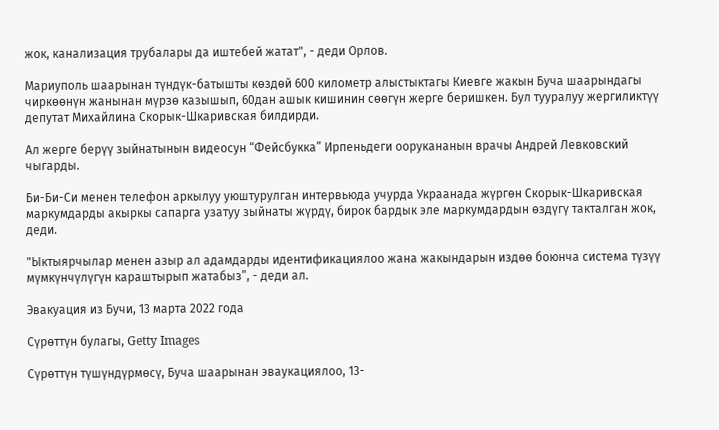жок, канализация трубалары да иштебей жатат", - деди Орлов.

Мариуполь шаарынан түндүк-батышты көздөй 600 километр алыстыктагы Киевге жакын Буча шаарындагы чиркөөнүн жанынан мүрзө казышып, 60дан ашык кишинин сөөгүн жерге беришкен. Бул тууралуу жергиликтүү депутат Михайлина Скорык-Шкаривская билдирди.

Ал жерге берүү зыйнатынын видеосун “Фейсбукка” Ирпеньдеги оорукананын врачы Андрей Левковский чыгарды.

Би-Би-Си менен телефон аркылуу уюштурулган интервьюда учурда Украанада жүргөн Скорык-Шкаривская маркумдарды акыркы сапарга узатуу зыйнаты жүрдү, бирок бардык эле маркумдардын өздүгү такталган жок, деди.

"Ыктыярчылар менен азыр ал адамдарды идентификациялоо жана жакындарын издөө боюнча система түзүү мүмкүнчүлүгүн караштырып жатабыз”, - деди ал.

Эвакуация из Бучи, 13 марта 2022 года

Сүрөттүн булагы, Getty Images

Сүрөттүн түшүндүрмөсү, Буча шаарынан эваукациялоо, 13-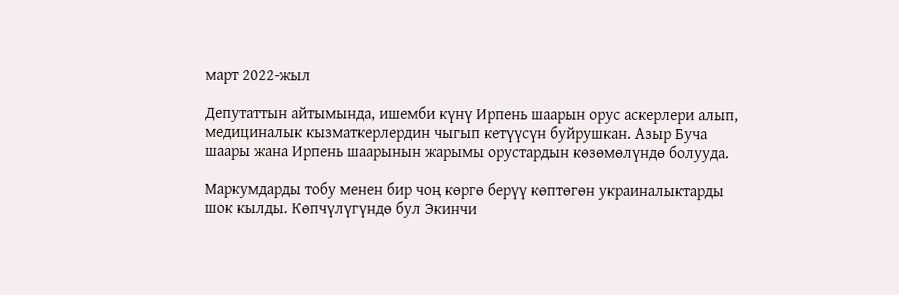март 2022-жыл

Депутаттын айтымында, ишемби күнү Ирпень шаарын орус аскерлери алып, медициналык кызматкерлердин чыгып кетүүсүн буйрушкан. Азыр Буча шаары жана Ирпень шаарынын жарымы орустардын көзөмөлүндө болууда.

Маркумдарды тобу менен бир чоң көргө берүү көптөгөн украиналыктарды шок кылды. Көпчүлүгүндө бул Экинчи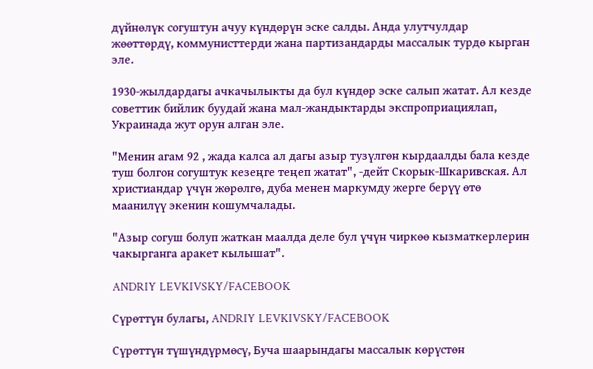дүйнөлүк согуштун ачуу күндөрүн эске салды. Анда улутчулдар жөөттөрдү, коммунисттерди жана партизандарды массалык турдө кырган эле.

1930-жылдардагы ачкачылыкты да бул күндөр эске салып жатат. Ал кезде советтик бийлик буудай жана мал-жандыктарды экспроприациялап, Украинада жут орун алган эле.

"Менин агам 92 , жада калса ал дагы азыр тузүлгөн кырдаалды бала кезде туш болгон согуштук кезеңге теңеп жатат", -дейт Скорык-Шкаривская. Ал христиандар үчүн жөрөлгө, дуба менен маркумду жерге берүү өтө маанилүү экенин кошумчалады.

"Азыр согуш болуп жаткан маалда деле бул үчүн чиркөө кызматкерлерин чакырганга аракет кылышат".

ANDRIY LEVKIVSKY/FACEBOOK

Сүрөттүн булагы, ANDRIY LEVKIVSKY/FACEBOOK

Сүрөттүн түшүндүрмөсү, Буча шаарындагы массалык көрүстөн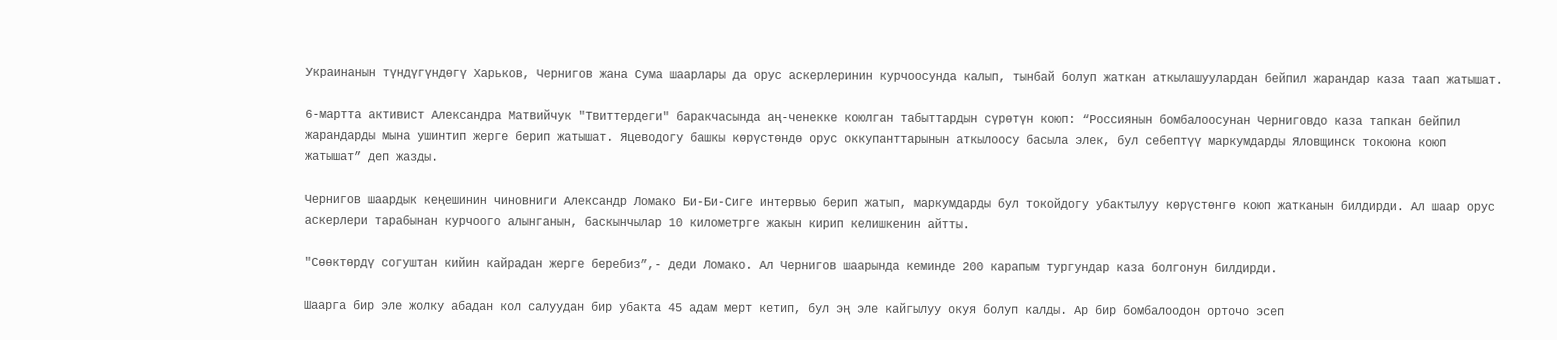Украинанын түндүгүндөгү Харьков, Чернигов жана Сума шаарлары да орус аскерлеринин курчоосунда калып, тынбай болуп жаткан аткылашуулардан бейпил жарандар каза таап жатышат.

6-мартта активист Александра Матвийчук "Твиттердеги" баракчасында аң-ченекке коюлган табыттардын сүрөтүн коюп: “Россиянын бомбалоосунан Черниговдо каза тапкан бейпил жарандарды мына ушинтип жерге берип жатышат. Яцеводогу башкы көрүстөндө орус оккупанттарынын аткылоосу басыла элек, бул себептүү маркумдарды Яловщинск токоюна коюп жатышат” деп жазды.

Чернигов шаардык кеңешинин чиновниги Александр Ломако Би-Би-Сиге интервью берип жатып, маркумдарды бул токойдогу убактылуу көрүстөнгө коюп жатканын билдирди. Ал шаар орус аскерлери тарабынан курчоого алынганын, баскынчылар 10 километрге жакын кирип келишкенин айтты.

"Сөөктөрдү согуштан кийин кайрадан жерге беребиз”,- деди Ломако. Ал Чернигов шаарында кеминде 200 карапым тургундар каза болгонун билдирди.

Шаарга бир эле жолку абадан кол салуудан бир убакта 45 адам мерт кетип, бул эң эле кайгылуу окуя болуп калды. Ар бир бомбалоодон орточо эсеп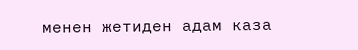менен жетиден адам каза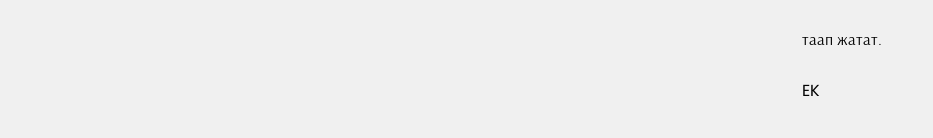таап жатат.

EK